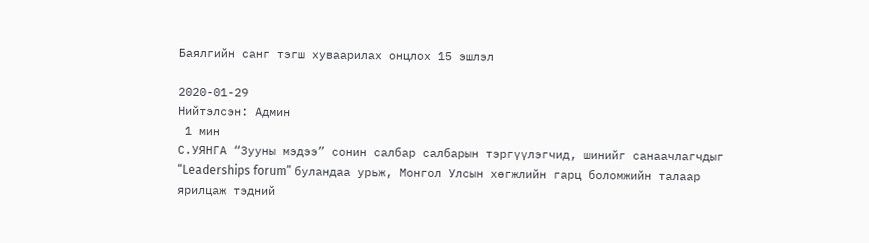Баялгийн санг тэгш хуваарилах онцлох 15 эшлэл

2020-01-29
Нийтэлсэн: Админ
 1 мин
С.УЯНГА “Зууны мэдээ” сонин салбар салбарын тэргүүлэгчид, шинийг санаачлагчдыг “Leaderships forum” буландаа урьж, Монгол Улсын хөгжлийн гарц боломжийн талаар ярилцаж тэдний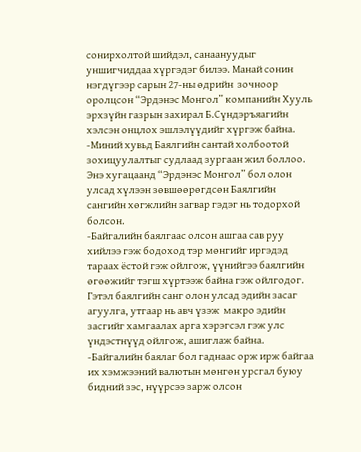сонирхолтой шийдэл, санаануудыг уншигчиддаа хүргэдэг билээ. Манай сонин нэгдүгээр сарын 27-ны өдрийн  зочноор оролцсон “Эрдэнэс Монгол” компанийн Хууль эрхзүйн газрын захирал Б.Сүндэръяагийн хэлсэн онцлох эшлэлүүдийг хүргэж байна.
-Миний хувьд Баялгийн сантай холбоотой зохицуулалтыг судлаад зургаан жил боллоо. Энэ хугацаанд “Эрдэнэс Монгол” бол олон улсад хүлээн зөвшөөрөгдсөн Баялгийн сангийн хөгжлийн загвар гэдэг нь тодорхой болсон.
-Байгалийн баялгаас олсон ашгаа сав руу хийлээ гэж бодоход тэр мөнгийг иргэдэд тараах ёстой гэж ойлгож, үүнийгээ баялгийн өгөөжийг тэгш хүртээж байна гэж ойлгодог. Гэтэл баялгийн санг олон улсад эдийн засаг агуулга, утгаар нь авч үзэж  макро эдийн засгийг хамгаалах арга хэрэгсэл гэж улс үндэстнүүд ойлгож, ашиглаж байна.
-Байгалийн баялаг бол гаднаас орж ирж байгаа их хэмжээний валютын мөнгөн урсгал буюу бидний зэс, нүүрсээ зарж олсон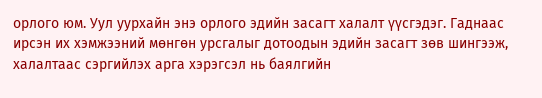орлого юм. Уул уурхайн энэ орлого эдийн засагт халалт үүсгэдэг. Гаднаас ирсэн их хэмжээний мөнгөн урсгалыг дотоодын эдийн засагт зөв шингээж, халалтаас сэргийлэх арга хэрэгсэл нь баялгийн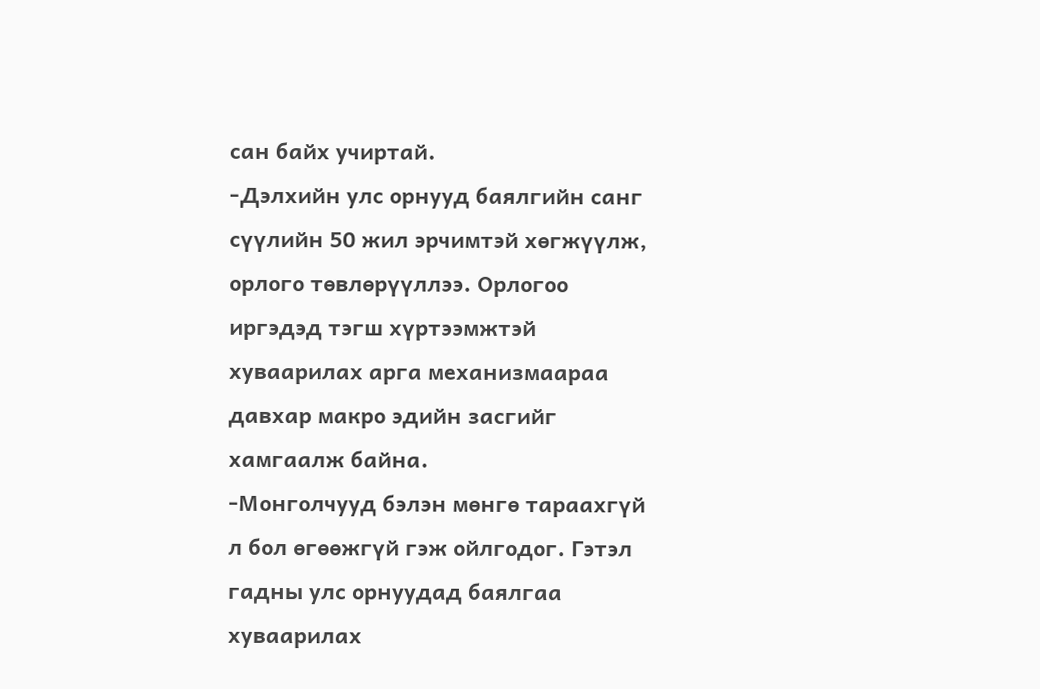сан байх учиртай.
-Дэлхийн улс орнууд баялгийн санг сүүлийн 50 жил эрчимтэй хөгжүүлж, орлого төвлөрүүллээ. Орлогоо иргэдэд тэгш хүртээмжтэй хуваарилах арга механизмаараа давхар макро эдийн засгийг хамгаалж байна.
-Монголчууд бэлэн мөнгө тараахгүй л бол өгөөжгүй гэж ойлгодог. Гэтэл гадны улс орнуудад баялгаа хуваарилах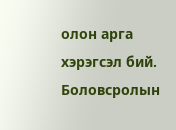олон арга хэрэгсэл бий.  Боловсролын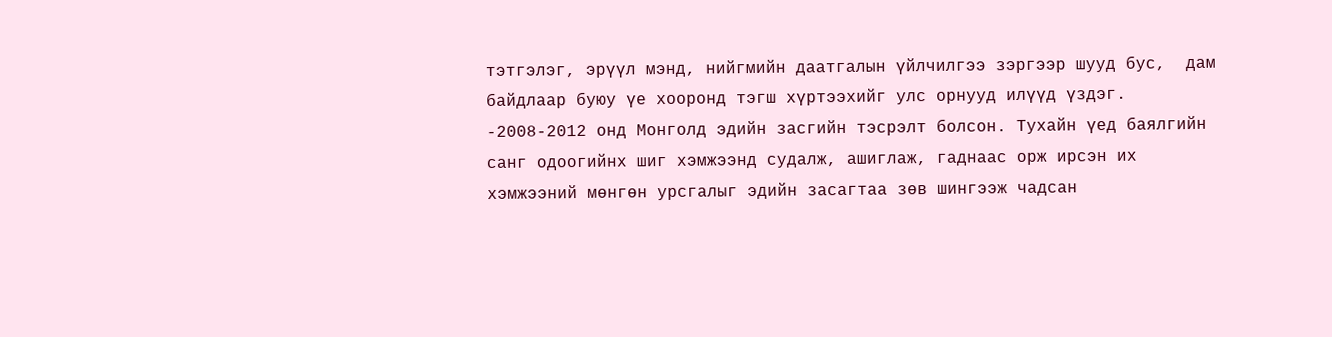тэтгэлэг, эрүүл мэнд, нийгмийн даатгалын үйлчилгээ зэргээр шууд бус,  дам байдлаар буюу үе хооронд тэгш хүртээхийг улс орнууд илүүд үздэг.
-2008-2012 онд Монголд эдийн засгийн тэсрэлт болсон. Тухайн үед баялгийн санг одоогийнх шиг хэмжээнд судалж, ашиглаж, гаднаас орж ирсэн их хэмжээний мөнгөн урсгалыг эдийн засагтаа зөв шингээж чадсан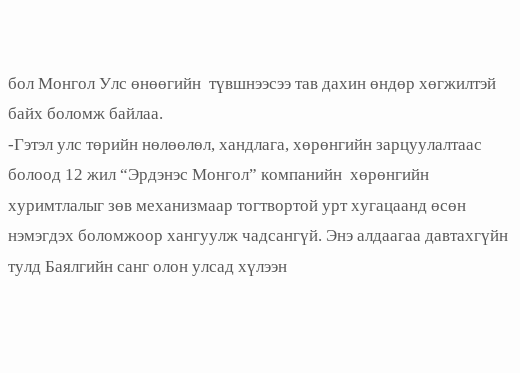бол Монгол Улс өнөөгийн  түвшнээсээ тав дахин өндөр хөгжилтэй байх боломж байлаа.
-Гэтэл улс төрийн нөлөөлөл, хандлага, хөрөнгийн зарцуулалтаас болоод 12 жил “Эрдэнэс Монгол” компанийн  хөрөнгийн хуримтлалыг зөв механизмаар тогтвортой урт хугацаанд өсөн нэмэгдэх боломжоор хангуулж чадсангүй. Энэ алдаагаа давтахгүйн тулд Баялгийн санг олон улсад хүлээн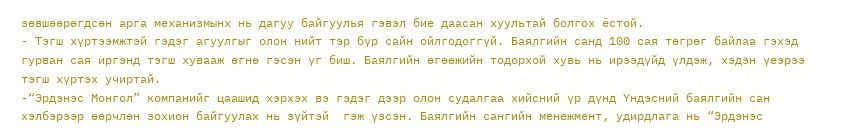зөвшөөрөгдсөн арга механизмынх нь дагуу байгуулья гэвэл бие даасан хуультай болгох ёстой.
- Тэгш хүртээмжтэй гэдэг агуулгыг олон нийт тэр бүр сайн ойлгодоггүй. Баялгийн санд 100 сая төгрөг байлаа гэхэд гурван сая иргэнд тэгш хувааж өгнө гэсэн үг биш. Баялгийн өгөөжийн тодорхой хувь нь ирээдүйд үлдэж, хэдэн үеэрээ тэгш хүртэх учиртай.
-“Эрдэнэс Монгол” компанийг цаашид хэрхэх вэ гэдэг дээр олон судалгаа хийсний үр дүнд Үндэсний баялгийн сан хэлбэрээр өөрчлөн зохион байгуулах нь зүйтэй  гэж үзсэн. Баялгийн сангийн менежмент, удирдлага нь “Эрдэнэс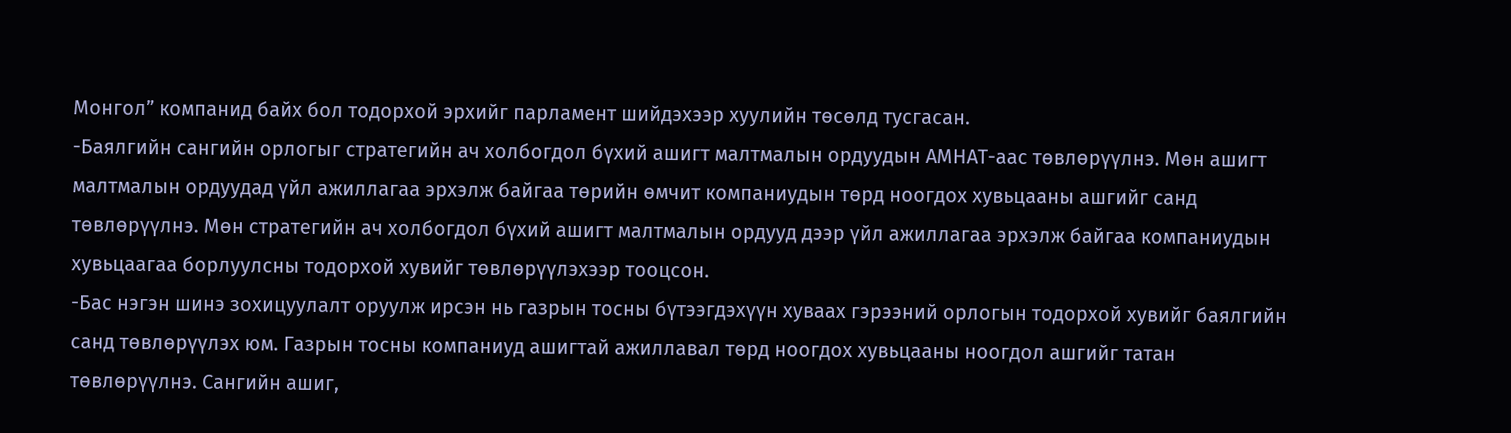Монгол” компанид байх бол тодорхой эрхийг парламент шийдэхээр хуулийн төсөлд тусгасан.
-Баялгийн сангийн орлогыг стратегийн ач холбогдол бүхий ашигт малтмалын ордуудын АМНАТ-аас төвлөрүүлнэ. Мөн ашигт малтмалын ордуудад үйл ажиллагаа эрхэлж байгаа төрийн өмчит компаниудын төрд ноогдох хувьцааны ашгийг санд төвлөрүүлнэ. Мөн стратегийн ач холбогдол бүхий ашигт малтмалын ордууд дээр үйл ажиллагаа эрхэлж байгаа компаниудын хувьцаагаа борлуулсны тодорхой хувийг төвлөрүүлэхээр тооцсон.
-Бас нэгэн шинэ зохицуулалт оруулж ирсэн нь газрын тосны бүтээгдэхүүн хуваах гэрээний орлогын тодорхой хувийг баялгийн санд төвлөрүүлэх юм. Газрын тосны компаниуд ашигтай ажиллавал төрд ноогдох хувьцааны ноогдол ашгийг татан төвлөрүүлнэ. Сангийн ашиг,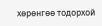хөрөнгөө тодорхой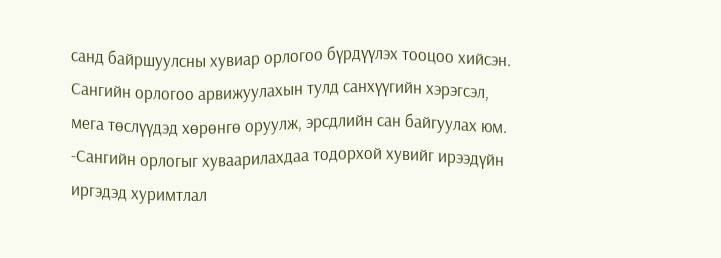санд байршуулсны хувиар орлогоо бүрдүүлэх тооцоо хийсэн. Сангийн орлогоо арвижуулахын тулд санхүүгийн хэрэгсэл, мега төслүүдэд хөрөнгө оруулж, эрсдлийн сан байгуулах юм.
-Сангийн орлогыг хуваарилахдаа тодорхой хувийг ирээдүйн иргэдэд хуримтлал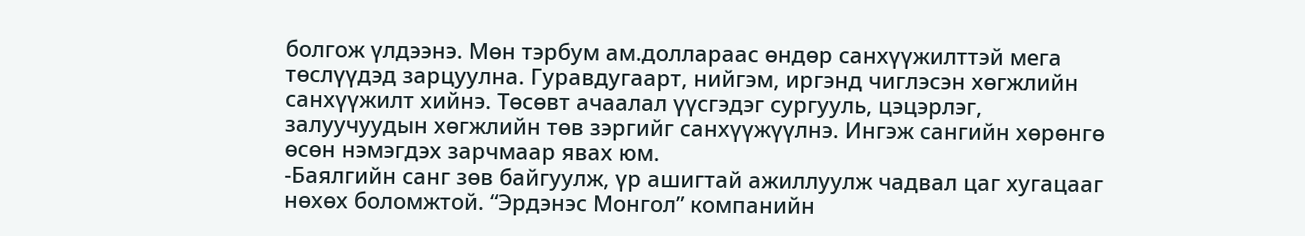болгож үлдээнэ. Мөн тэрбум ам.доллараас өндөр санхүүжилттэй мега төслүүдэд зарцуулна. Гуравдугаарт, нийгэм, иргэнд чиглэсэн хөгжлийн санхүүжилт хийнэ. Төсөвт ачаалал үүсгэдэг сургууль, цэцэрлэг, залуучуудын хөгжлийн төв зэргийг санхүүжүүлнэ. Ингэж сангийн хөрөнгө өсөн нэмэгдэх зарчмаар явах юм.
-Баялгийн санг зөв байгуулж, үр ашигтай ажиллуулж чадвал цаг хугацааг нөхөх боломжтой. “Эрдэнэс Монгол” компанийн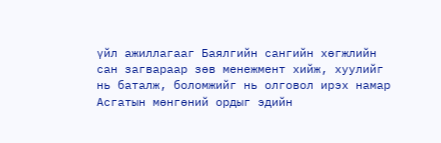үйл ажиллагааг Баялгийн сангийн хөгжлийн сан загвараар зөв менежмент хийж, хуулийг нь баталж, боломжийг нь олговол ирэх намар Асгатын мөнгөний ордыг эдийн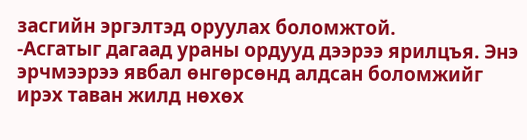засгийн эргэлтэд оруулах боломжтой.
-Асгатыг дагаад ураны ордууд дээрээ ярилцъя. Энэ эрчмээрээ явбал өнгөрсөнд алдсан боломжийг ирэх таван жилд нөхөх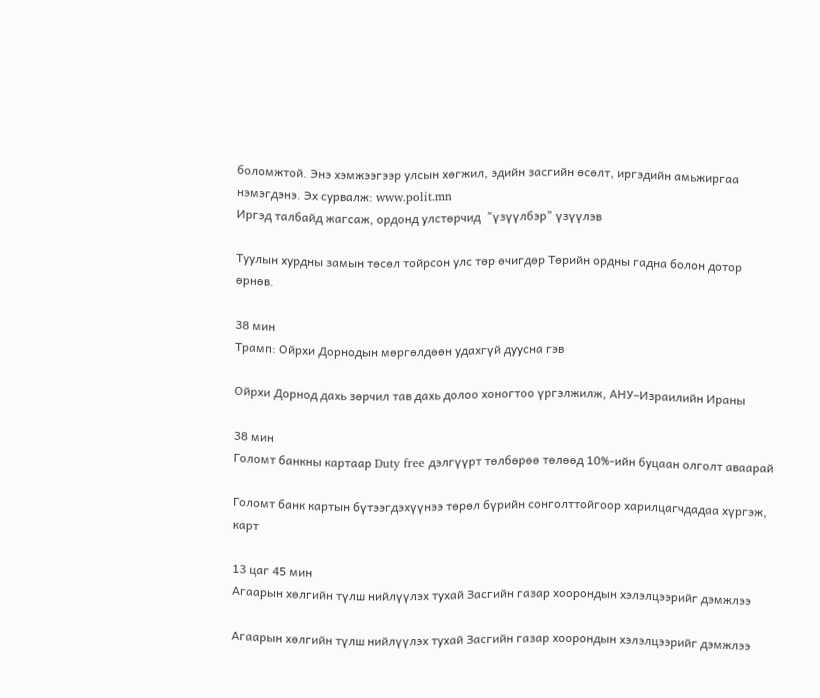боломжтой. Энэ хэмжээгээр улсын хөгжил, эдийн засгийн өсөлт, иргэдийн амьжиргаа нэмэгдэнэ. Эх сурвалж: www.polit.mn
Иргэд талбайд жагсаж, ордонд улстөрчид  "үзүүлбэр" үзүүлэв

Туулын хурдны замын төсөл тойрсон улс төр өчигдөр Төрийн ордны гадна болон дотор өрнөв.

38 мин
Трамп: Ойрхи Дорнодын мөргөлдөөн удахгүй дуусна гэв

Ойрхи Дорнод дахь зөрчил тав дахь долоо хоногтоо үргэлжилж, АНУ–Израилийн Ираны

38 мин
Голомт банкны картаар Duty free дэлгүүрт төлбөрөө төлөөд 10%-ийн буцаан олголт аваарай

Голомт банк картын бүтээгдэхүүнээ төрөл бүрийн сонголттойгоор харилцагчдадаа хүргэж, карт

13 цаг 45 мин
Агаарын хөлгийн түлш нийлүүлэх тухай Засгийн газар хоорондын хэлэлцээрийг дэмжлээ

Агаарын хөлгийн түлш нийлүүлэх тухай Засгийн газар хоорондын хэлэлцээрийг дэмжлээ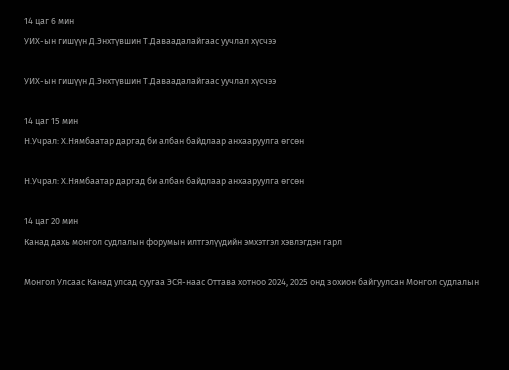14 цаг 6 мин
УИХ-ын гишүүн Д.Энхтүвшин Т.Даваадалайгаас уучлал хүсчээ

УИХ-ын гишүүн Д.Энхтүвшин Т.Даваадалайгаас уучлал хүсчээ

14 цаг 15 мин
Н.Учрал: Х.Нямбаатар даргад би албан байдлаар анхааруулга өгсөн

Н.Учрал: Х.Нямбаатар даргад би албан байдлаар анхааруулга өгсөн

14 цаг 20 мин
Канад дахь монгол судлалын форумын илтгэлүүдийн эмхэтгэл хэвлэгдэн гарл

Монгол Улсаас Канад улсад суугаа ЭСЯ-наас Оттава хотноо 2024, 2025 онд зохион байгуулсан Монгол судлалын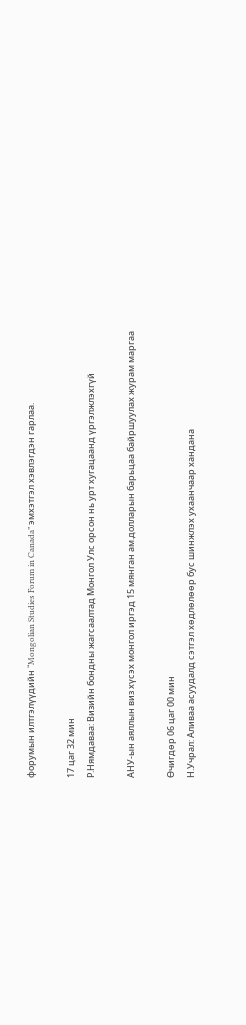форумын илтгэлүүдийн “Mongolian Studies Forum in Canada” эмхэтгэл хэвлэгдэн гарлаа.

17 цаг 32 мин
Р.Нямдаваа: Визийн бондны жагсаалтад Монгол Улс орсон нь урт хугацаанд үргэлжлэхгүй

АНУ-ын аяллын виз хүсэх монгол иргэд 15 мянган ам.долларын барьцаа байршуулах журам маргаа

Өчигдөр 06 цаг 00 мин
Н.Учрал: Аливаа асуудалд сэтгэл хөдлөлөөр бус шинжлэх ухаанчаар хандана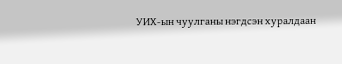УИХ-ын чуулганы нэгдсэн хуралдаан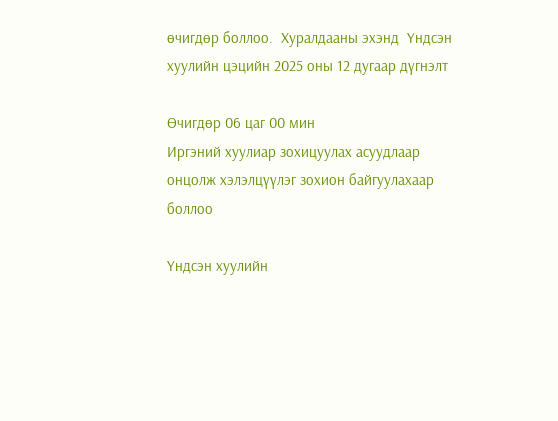өчигдөр боллоо.  Хуралдааны эхэнд  Үндсэн хуулийн цэцийн 2025 оны 12 дугаар дүгнэлт

Өчигдөр 06 цаг 00 мин
Иргэний хуулиар зохицуулах асуудлаар онцолж хэлэлцүүлэг зохион байгуулахаар боллоо

Үндсэн хуулийн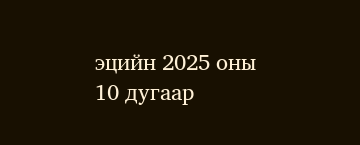эцийн 2025 оны 10 дугаар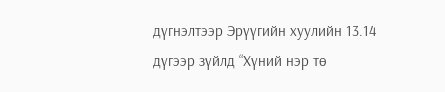дүгнэлтээр Эрүүгийн хуулийн 13.14 дүгээр зүйлд “Хүний нэр тө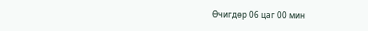Өчигдөр 06 цаг 00 мин